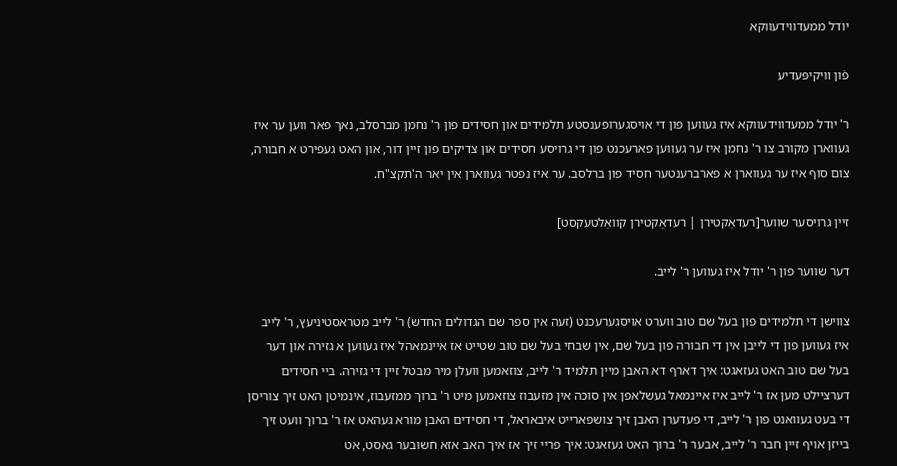יודל ממעדווידעווקא

פֿון װיקיפּעדיע

ר' יודל ממעדווידעווקא איז געווען פון די אויסגערופענסטע תלמידים און חסידים פון ר' נחמן מברסלב, נאך פאר ווען ער איז געווארן מקורב צו ר' נחמן איז ער געווען פארעכנט פון די גרויסע חסידים און צדיקים פון זיין דור, און האט געפירט א חבורה, צום סוף איז ער געווארן א פארברענטער חסיד פון ברלסב. ער איז נפטר געווארן אין יאר ה'תקצ"ח.

זיין גרויסער שווער[רעדאַקטירן | רעדאַקטירן קוואַלטעקסט]

דער שווער פון ר' יודל איז געווען ר' לייב.

צווישן די תלמידים פון בעל שם טוב ווערט אויסגערעכנט (זעה אין ספר שם הגדולים החדש) ר' לייב מטראסטיניעץ, ר' לייב איז געווען פון די לייבן אין די חבורה פון בעל שם, אין שבחי בעל שם טוב שטייט אז איינמאהל איז געווען א גזירה און דער בעל שם טוב האט געזאגט: איך דארף דא האבן מיין תלמיד ר' לייב, צוזאמען וועלן מיר מבטל זיין די גזירה. ביי חסידים דערציילט מען אז ר' לייב איז איינמאל געשלאפן אין סוכה אין מזעבוז צוזאמען מיט ר' ברוך ממזעבוז, אינמיטן האט זיך צוריסן די בעט געוואנט פון ר' לייב, די פעדערן האבן זיך צושפארייט איבאראל, די חסידים האבן מורא געהאט אז ר' ברוך וועט זיך בייזן אויף זיין חבר ר' לייב, אבער ר' ברוך האט געזאגט: איך פריי זיך אז איך האב אזא חשובער גאסט, אט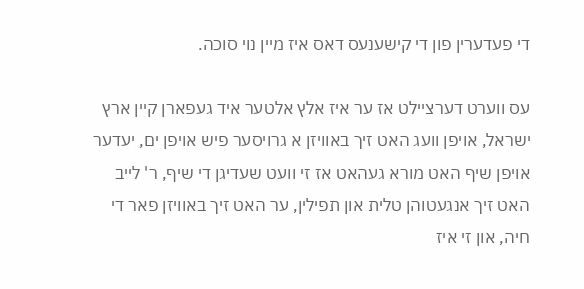די פעדערין פון די קישענעס דאס איז מיין נוי סוכה.

עס ווערט דערציילט אז ער איז אלץ אלטער איד געפארן קיין ארץ ישראל, אויפן וועג האט זיך באוויזן א גרויסער פיש אויפן ים, יעדער אויפן שיף האט מורא געהאט אז זי וועט שעדיגן די שיף, ר' לייב האט זיך אנגעטוהן טלית און תפילין, ער האט זיך באוויזן פאר די חיה, און זי איז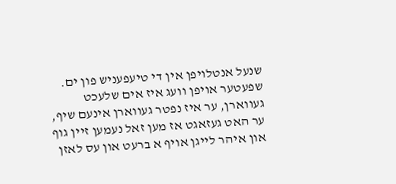שנעל אנטלויפן אין די טיעפעניש פון ים. שפעטער אויפן וועג איז אים שלעכט געווארן, ער איז נפטר געווארן אינעם שיף, ער האט געזאגט אז מען זאל נעמען זיין גוף און איהר לייגן אויף א ברעט און עס לאזן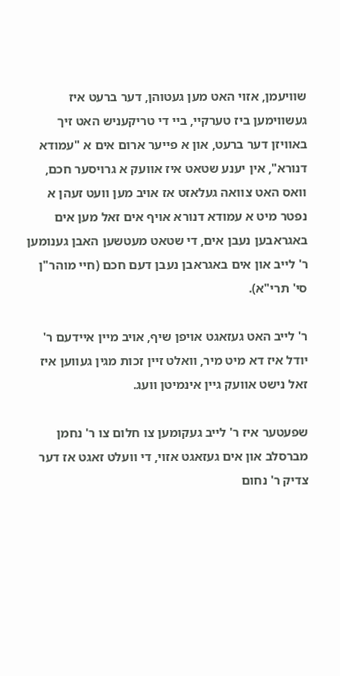שוויעמן, אזוי האט מען געטוהן, דער ברעט איז געשווימען ביז טערקיי, ביי די טריקעניש האט זיך באוויזן דער ברעט, און א פייער ארום אים א "עמודא דנורא", אין יענע שטאט איז אוועק א גרויסער חכם, וואס האט צוואה געלאזט אז אויב מען וועט זעהן א נפטר מיט א עמודא דנורא אויף אים זאל מען אים באגראבען נעבן אים, די שטאט מעטשען האבן גענומען ר' לייב און אים באגראבן נעבן דעם חכם (חיי מוהר"ן סי' תרי"א).

ר' לייב האט געזאגט אויפן שיף, אויב מיין איידעם ר' יודל איז דא מיט מיר, וואלט זיין זכות מגין געווען איז זאל נישט אוועק גיין אינמיטן וועג.

שפעטער איז ר' לייב געקומען צו חלום צו ר' נחמן מברסלב און אים געזאגט אזוי, די וועלט זאגט אז דער צדיק ר' נחום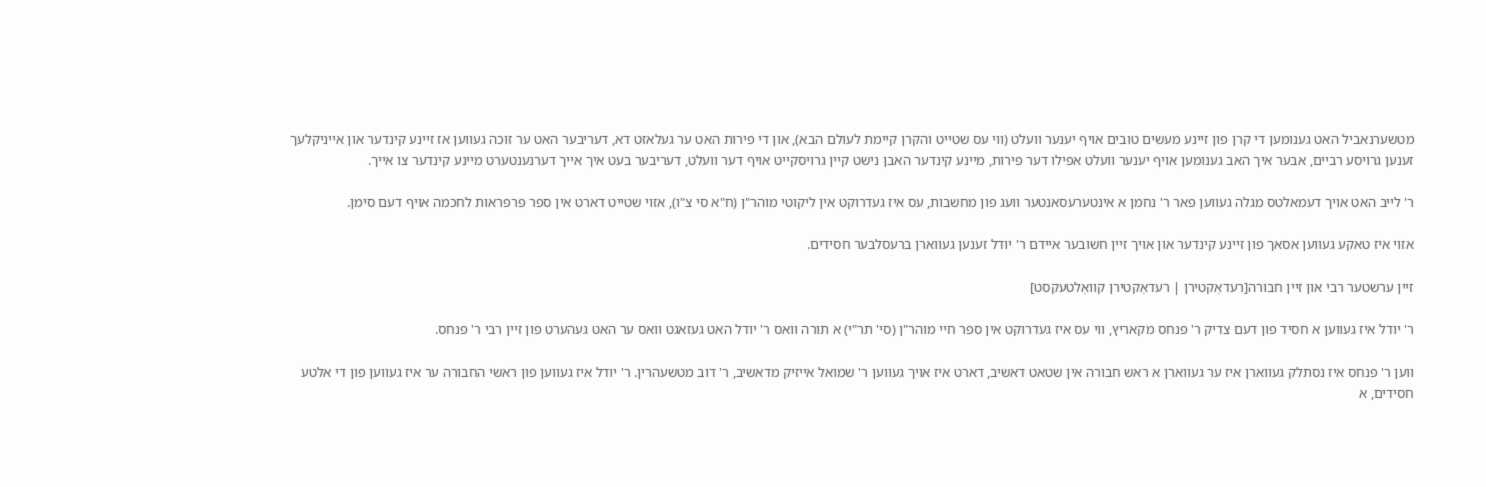מטשערנאביל האט גענומען די קרן פון זיינע מעשים טובים אויף יענער וועלט (ווי עס שטייט והקרן קיימת לעולם הבא), און די פירות האט ער געלאזט דא, דעריבער האט ער זוכה געווען אז זיינע קינדער און אייניקלעך זענען גרויסע רביים, אבער איך האב גענומען אויף יענער וועלט אפילו דער פירות, מיינע קינדער האבן נישט קיין גרויסקייט אויף דער וועלט, דעריבער בעט איך אייך דערנענטערט מיינע קינדער צו אייך.

ר' לייב האט אויך דעמאלטס מגלה געווען פאר ר' נחמן א אינטערעסאנטער וועג פון מחשבות, עס איז געדרוקט אין ליקוטי מוהר"ן (ח"א סי צ"ו), אזוי שטייט דארט אין ספר פרפראות לחכמה אויף דעם סימן.

אזוי איז טאקע געווען אסאך פון זיינע קינדער און אויך זיין חשובער איידם ר' יודל זענען געווארן ברעסלבער חסידים.

זיין ערשטער רבי און זיין חבורה[רעדאַקטירן | רעדאַקטירן קוואַלטעקסט]

ר' יודל איז געווען א חסיד פון דעם צדיק ר' פנחס מקאריץ, ווי עס איז געדרוקט אין ספר חיי מוהר"ן (סי' תר"י) א תורה וואס ר' יודל האט געזאגט וואס ער האט געהערט פון זיין רבי ר' פנחס.

ווען ר' פנחס איז נסתלק געווארן איז ער געווארן א ראש חבורה אין שטאט דאשיב, דארט איז אויך געווען ר' שמואל אייזיק מדאשיב, ר' דוב מטשעהרין. ר' יודל איז געווען פון ראשי החבורה ער איז געווען פון די אלטע חסידים, א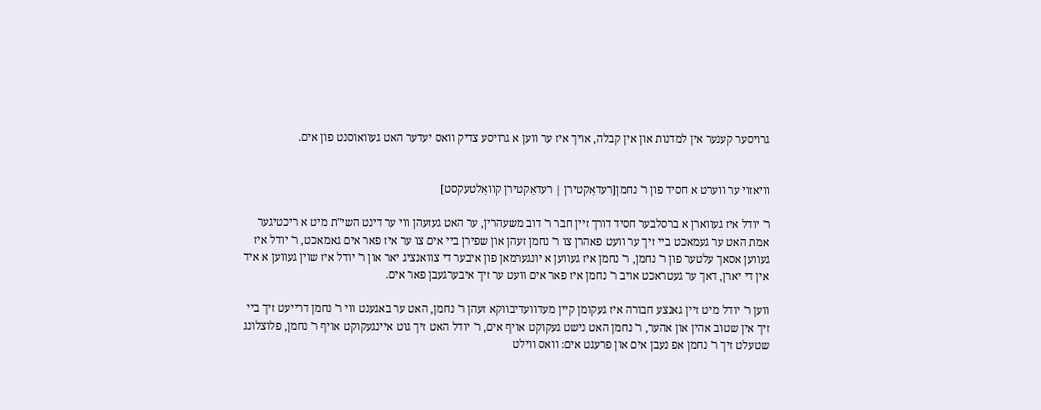גרויסער קענער אין למדנות און אין קבלה, אויך איז ער ווען א גרויסע צדיק וואס יעדער האט געוואוסנט פון אים.


וויאזוי ער ווערט א חסיד פון ר' נחמן[רעדאַקטירן | רעדאַקטירן קוואַלטעקסט]

ר' יודל איז געווארן א ברסלבער חסיד דורך זיין חבר ר' דוב משעהרין, ער האט געזעהן ווי ער דינט השי"ת מיט א ריכטיגער אמת האט ער געמאכט ביי זיך ער וועט פאהרן צו ר' נחמן זעהן און שפירן ביי אים צו ער איז פאר אים גאמאכט, ר' יודל איז געווען אסאך עלטער פון ר' נחמן, ר' נחמן איז געווען א יונגערמאן פון איבער די צוואנציג יאר און ר' יודל איז שוין געווען א איד אין די יארן, דאך ער געטראכט אויב ר' נחמן איז פאר אים וועט ער זיך איבערגעבן פאר אים.

ווען ר' יודל מיט זיין גאנצע חבורה איז געקומן קיין מעדוועדיבווקא זעהן ר' נחמן, האט ער באגענט ווי ר' נחמן דרייעט זיך ביי זיך אין שטוב אהין און אהער, ר' נחמן האט נישט געקוקט אויף אים, ר' יודל האט זיך גוט איינגעקוקט אויף ר' נחמן, פלוצלונג שטעלט זיך ר' נחמן אפ נעבן אים און פרעגט אים: וואס ווילט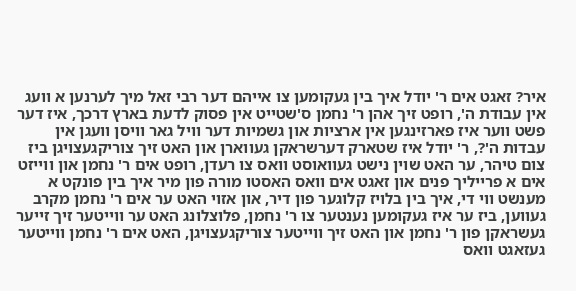איר? זאגט אים ר' יודל איך בין געקומען צו אייהם דער רבי זאל מיך לערנען א וועג אין עבודת ה', רופט זיך אהן ר' נחמן ס'שטייט אין פסוק לדעת בארץ דרכך, איז דער פשט ווער איז פארזינגען אין ארציות און גשמיות דער וויל גאר וויסן וועגן אין עבדות ה'?, ר' יודל איז שטארק דערשראקן געווארן און האט זיך צוריקגעצויגן ביז צום טיהר, ער האט שוין נישט געוואוסט וואס צו רעדן, רופט אים ר' נחמן און ווייזט אים א פרייליך פנים און זאגט אים וואס האסטו מורה פון מיר איך בין פונקט א מענשט ווי די, איך בין בלויז קלוגער פון דיר, און אזוי האט ער אים ר' נחמן מקרב געווען, ביז ער איז געקומען נענטער צו ר' נחמן, פלוצלונג האט ער ווייטער זיך זייער געשראקן פון ר' נחמן און האט זיך ווייטער צוריקגעצויגן, האט אים ר' נחמן ווייטער געזאגט וואס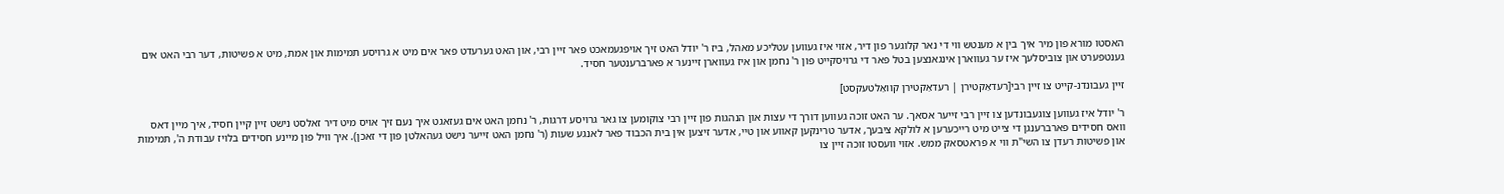האסטו מורא פון מיר איך בין א מענטש ווי די נאר קלוגער פון דיר, אזוי איז געווען עטליכע מאהל, ביז ר' יודל האט זיך אויפגעמאכט פאר זיין רבי, און האט גערעדט פאר אים מיט א גרויסע תמימות און אמת, מיט א פשיטות, דער רבי האט אים גענטפערט און צוביסלעך איז ער געווארן אינגאנצען בטל פאר די גרויסקייט פון ר' נחמן און איז געווארן זיינער א פארברענטער חסיד.

זיין געבונדנ-קייט צו זיין רבי[רעדאַקטירן | רעדאַקטירן קוואַלטעקסט]

ר' יודל איז געווען צוגעבונדען צו זיין רבי זייער אסאך. ער האט זוכה געווען דורך די עצות און הנהגות פון זיין רבי צוקומען צו גאר גרויסע דרגות, ר' נחמן האט אים געזאגט איך נעם זיך אויס מיט דיר זאלסט נישט זיין קיין חסיד, איך מיין דאס וואס חסידים פארברענגן די צייט מיט רייכערען א לולקא ציבעך, אדער טרינקען קאווע און טיי, אדער זיצען אין בית הכבוד פאר לאנגע שעות (ר' נחמן האט זייער נישט געהאלטן פון די זאכן). איך וויל פון מיינע חסידים בלויז עבודת ה', תמימות און פשיטות רעדן צו השי"ת ווי א פראטסאק ממש. אזוי וועסטו זוכה זיין צו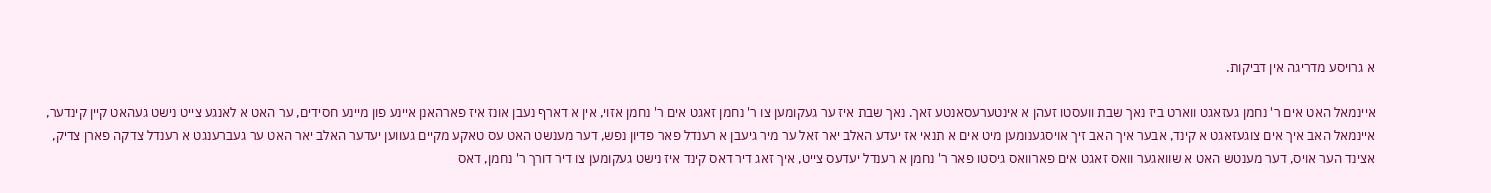א גרויסע מדריגה אין דביקות.

איינמאל האט אים ר' נחמן געזאגט ווארט ביז נאך שבת וועסטו זעהן א אינטערעסאנטע זאך. נאך שבת איז ער געקומען צו ר' נחמן זאגט אים ר' נחמן אזוי, אין א דארף נעבן אונז איז פארהאנן איינע פון מיינע חסידים, ער האט א לאנגע צייט נישט געהאט קיין קינדער, איינמאל האב איך אים צוגעזאגט א קינד, אבער איך האב זיך אויסגענומען מיט אים א תנאי אז יעדע האלב יאר זאל ער מיר גיעבן א רענדל פאר פדיון נפש, דער מענשט האט עס טאקע מקיים געווען יעדער האלב יאר האט ער געברענגט א רענדל צדקה פארן צדיק, אצינד הער אויס, דער מענטש האט א שוואגער וואס זאגט אים פארוואס גיסטו פאר ר' נחמן א רענדל יעדעס צייט, איך זאג דיר דאס קינד איז נישט געקומען צו דיר דורך ר' נחמן, דאס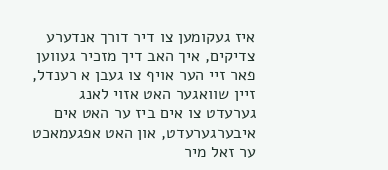איז געקומען צו דיר דורך אנדערע צדיקים, איך האב דיך מזכיר געווען פאר זיי הער אויף צו געבן א רענדל, זיין שוואגער האט אזוי לאנג גערעדט צו אים ביז ער האט אים איבערגערעדט, און האט אפגעמאכט ער זאל מיר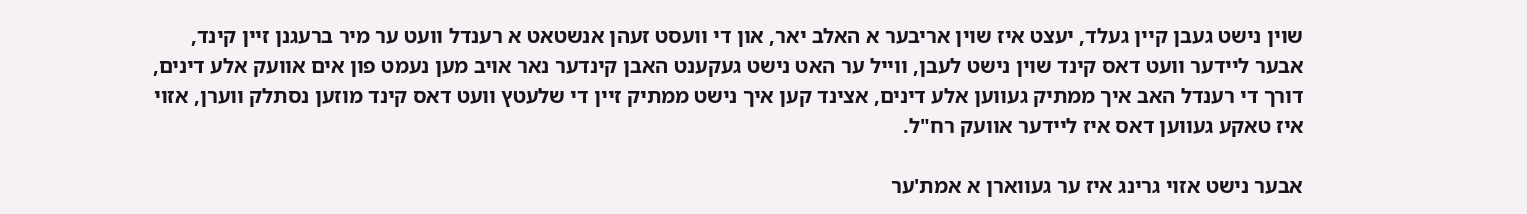שוין נישט געבן קיין געלד, יעצט איז שוין אריבער א האלב יאר, און די וועסט זעהן אנשטאט א רענדל וועט ער מיר ברעגנן זיין קינד, אבער ליידער וועט דאס קינד שוין נישט לעבן, ווייל ער האט נישט געקענט האבן קינדער נאר אויב מען נעמט פון אים אוועק אלע דינים, דורך די רענדל האב איך ממתיק געווען אלע דינים, אצינד קען איך נישט ממתיק זיין די שלעטץ וועט דאס קינד מוזען נסתלק ווערן, אזוי איז טאקע געווען דאס איז ליידער אוועק רח"ל.

אבער נישט אזוי גרינג איז ער געווארן א אמת'ער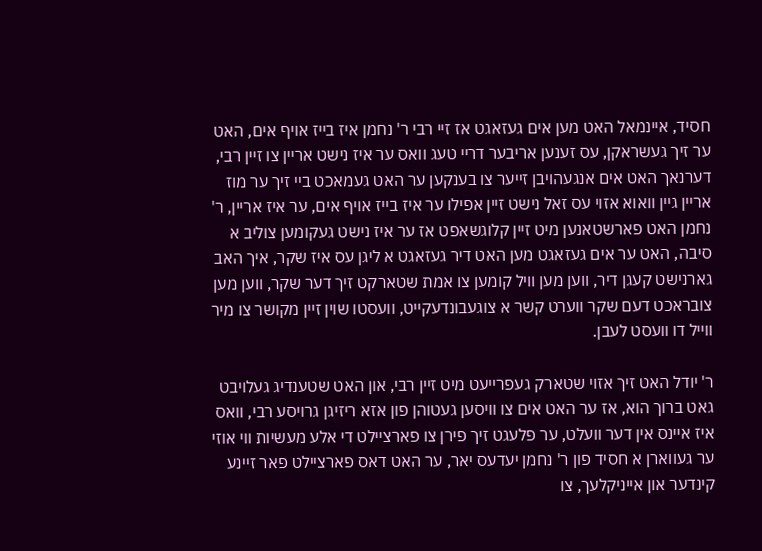חסיד, איינמאל האט מען אים געזאגט אז זיי רבי ר' נחמן איז בייז אויף אים, האט ער זיך געשראקן, עס זענען אריבער דריי טעג וואס ער איז נישט אריין צו זיין רבי, דערנאך האט אים אנגעהויבן זייער צו בענקען ער האט געמאכט ביי זיך ער מוז אריין גיין וואוא אזוי עס זאל נישט זיין אפילו ער איז בייז אויף אים, ער איז אריין, ר' נחמן האט פארשטאנען מיט זיין קלוגשאפט אז ער איז נישט געקומען צוליב א סיבה, האט ער אים געזאגט מען האט דיר געזאגט א ליגן עס איז שקר, איך האב גארנישט קעגן דיר, ווען מען וויל קומען צו אמת שטארקט זיך דער שקר, ווען מען צובראכט דעם שקר ווערט קשר א צוגעבונדעקייט, וועסטו שוין זיין מקושר צו מיר ווייל דו וועסט לעבן.

ר' יודל האט זיך אזוי שטארק געפרייעט מיט זיין רבי, און האט שטענדיג געלויבט גאט ברוך הוא, אז ער האט אים צו וויסען געטוהן פון אזא ריזיגן גרויסע רבי, וואס איז איינס אין דער וועלט, ער פלעגט זיך פירן צו פארציילט די אלע מעשיות ווי אוזי ער געווארן א חסיד פון ר' נחמן יעדעס יאר, ער האט דאס פארציילט פאר זיינע קינדער און אייניקלעך, צו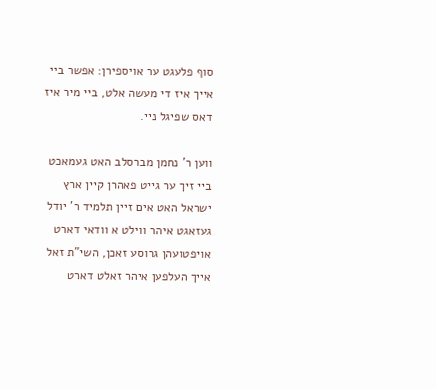סוף פלעגט ער אויספירן: אפשר ביי אייך איז די מעשה אלט, ביי מיר איז דאס שפיגל ניי.

ווען ר' נחמן מברסלב האט געמאכט ביי זיך ער גייט פאהרן קיין ארץ ישראל האט אים זיין תלמיד ר' יודל געזאגט איהר ווילט א וודאי דארט אויפטועהן גרוסע זאכן, השי"ת זאל אייך העלפען איהר זאלט דארט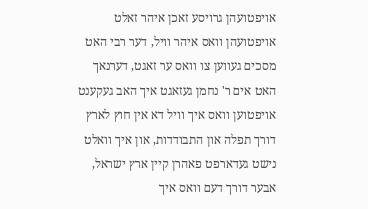אויפטועהן גרויסע זאכן איהר זאלט אויפטועהן וואס איהר וויל, דער רבי האט מסכים געווען צו וואס ער זאגט, דערנאך האט אים ר' נחמן געזאגט איך האב געקענט אויפטוען וואס איך וויל דא אין חוץ לארץ דורך תפלה און התבודדות, און איך וואלט נישט געדארפט פאהרן קיין ארץ ישראל, אבער דורך דעם וואס איך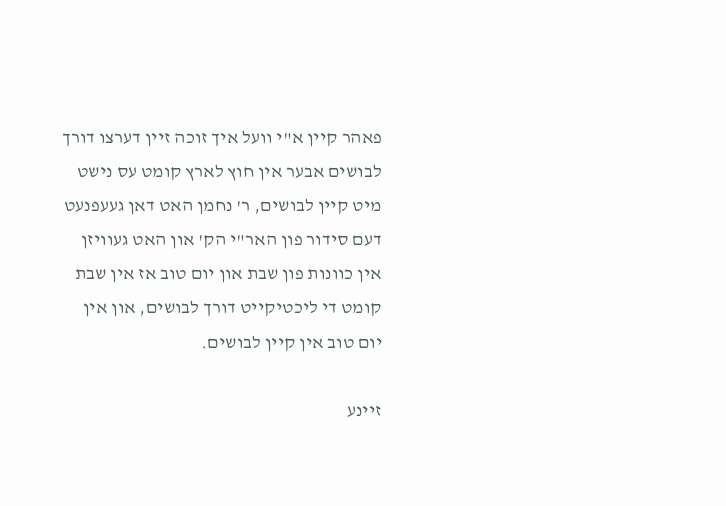פאהר קיין א"י וועל איך זוכה זיין דערצו דורך לבושים אבער אין חוץ לארץ קומט עס נישט מיט קיין לבושים, ר' נחמן האט דאן געעפנעט דעם סידור פון האר"י הק' און האט געוויזן אין כוונות פון שבת און יום טוב אז אין שבת קומט די ליכטיקייט דורך לבושים, און אין יום טוב אין קיין לבושים.

זיינע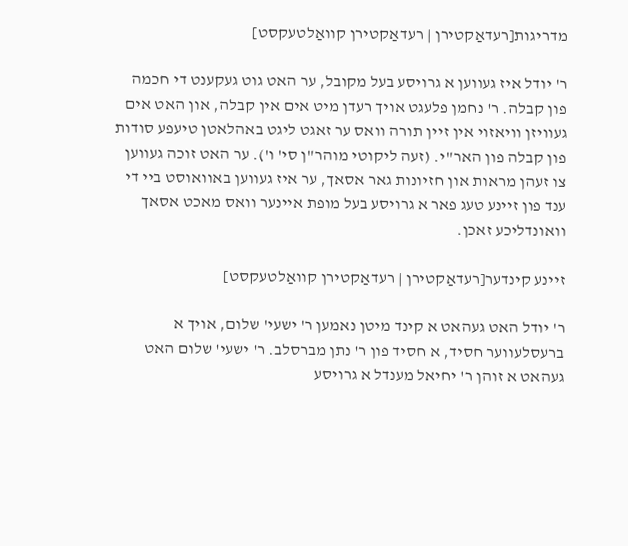מדריגות[רעדאַקטירן | רעדאַקטירן קוואַלטעקסט]

ר' יודל איז געווען א גרויסע בעל מקובל, ער האט גוט געקענט די חכמה פון קבלה. ר' נחמן פלעגט אויך רעדן מיט אים אין קבלה, און האט אים געוויזן וויאזוי אין זיין תורה וואס ער זאגט ליגט באהלאטן טיעפע סודות פון קבלה פון האר"י. (זעה ליקוטי מוהר"ן סי' ו'). ער האט זוכה געווען צו זעהן מראות און חזיונות גאר אסאך, ער איז געווען באוואוסט ביי די ענד פון זיינע טעג פאר א גרויסע בעל מופת איינער וואס מאכט אסאך וואונדליכע זאכן.

זיינע קינדער[רעדאַקטירן | רעדאַקטירן קוואַלטעקסט]

ר' יודל האט געהאט א קינד מיטן נאמען ר' ישעי' שלום, אויך א ברעסלעווער חסיד, א חסיד פון ר' נתן מברסלב. ר' ישעי' שלום האט געהאט א זוהן ר' יחיאל מענדל א גרויסע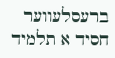ברעסלעווער חסיד א תלמיד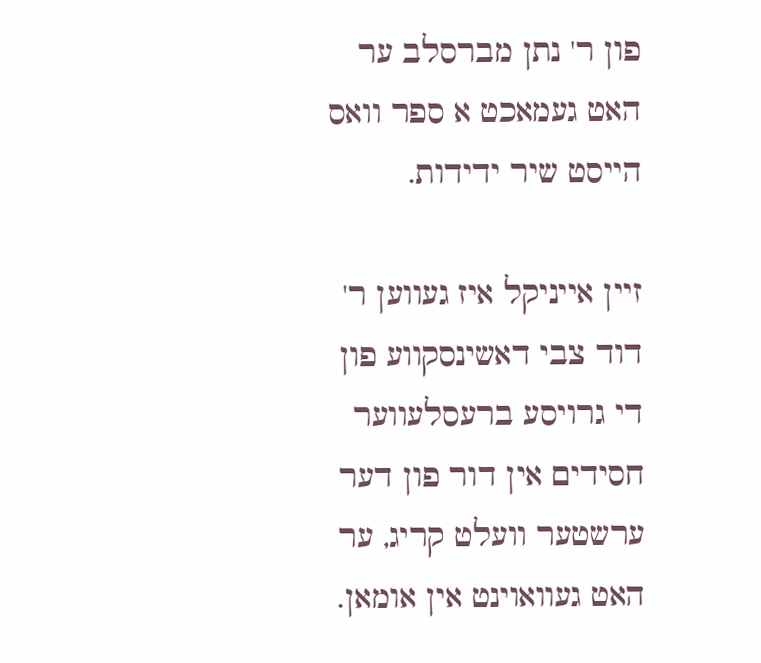פון ר' נתן מברסלב ער האט געמאכט א ספר וואס הייסט שיר ידידות.

זיין אייניקל איז געווען ר' דוד צבי דאשינסקווע פון די גרויסע ברעסלעווער חסידים אין דור פון דער ערשטער וועלט קריג, ער האט געוואוינט אין אומאן.